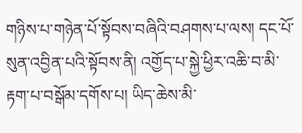གཉིས་པ་གཉེན་པོ་སྟོབས་བཞིའི་བཤགས་པ་ལས། དང་པོ་སུན་འབྱིན་པའི་སྟོབས་ནི། འགྱོད་པ་སྐྱེ་ཕྱིར་འཆི་བ་མི་རྟག་པ་བསྒོམ་དགོས་པ། ཡིད་ཆེས་མི་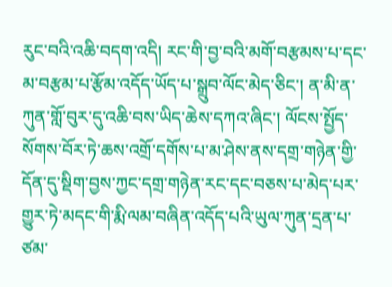རུང་བའི་འཆི་བདག་འདི། རང་གི་བྱ་བའི་མགོ་བརྩམས་པ་དང་མ་བརྩམ་པ་རྩོམ་འདོད་ཡོད་པ་སྒྲུབ་ལོང་མེད་ཅིང་། ན་མི་ན་ཀུན་གློ་བུར་དུ་འཆི་བས་ཡིད་ཆེས་དཀའ་ཞིང་། ལོངས་སྤྱོད་སོགས་བོར་ཏེ་ཆས་འགྲོ་དགོས་པ་མ་ཤེས་ནས་དགྲ་གཉེན་གྱི་དོན་དུ་སྡིག་བྱས་ཀྱང་དགྲ་གཉེན་རང་དང་བཅས་པ་མེད་པར་གྱུར་ཏེ་མདང་གི་རྨི་ལམ་བཞིན་འདོད་པའི་ཡུལ་ཀུན་དྲན་པ་ཙམ་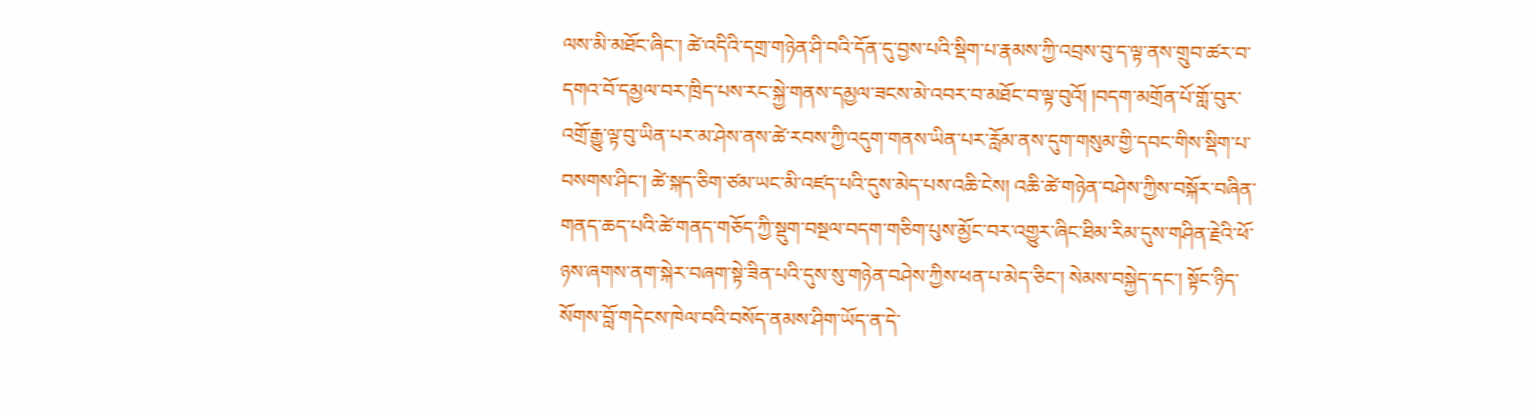ལས་མི་མཐོང་ཞིང་། ཚེ་འདིའི་དགྲ་གཉེན་ཤི་བའི་དོན་དུ་བྱས་པའི་སྡིག་པ་རྣམས་ཀྱི་འབྲས་བུ་ད་ལྟ་ནས་གྲུབ་ཚར་བ་དགའ་བོ་དམྱལ་བར་ཁྲིད་པས་རང་སྐྱེ་གནས་དམྱལ་ཟངས་མེ་འབར་བ་མཐོང་བ་ལྟ་བུའོ། །བདག་མགྲོན་པོ་གློ་བུར་འགྲོ་རྒྱུ་ལྟ་བུ་ཡིན་པར་མ་ཤེས་ནས་ཚེ་རབས་ཀྱི་འདུག་གནས་ཡིན་པར་རློམ་ནས་དུག་གསུམ་གྱི་དབང་གིས་སྡིག་པ་བསགས་ཤིང་། ཚེ་སྐད་ཅིག་ཙམ་ཡང་མི་འཛད་པའི་དུས་མེད་པས་འཆི་ངེས། འཆི་ཚེ་གཉེན་བཤེས་ཀྱིས་བསྐོར་བཞིན་གནད་ཆད་པའི་ཚེ་གནད་གཅོད་ཀྱི་སྡུག་བསྔལ་བདག་གཅིག་པུས་མྱོང་བར་འགྱུར་ཞིང་ཐིམ་རིམ་དུས་གཤིན་རྗེའི་ཕོ་ཉས་ཞགས་ནག་སྐེར་བཞག་སྟེ་ཟིན་པའི་དུས་སུ་གཉེན་བཤེས་ཀྱིས་ཕན་པ་མེད་ཅིང་། སེམས་བསྐྱེད་དང་། སྟོང་ཉིད་སོགས་བློ་གདེངས་ཁེལ་བའི་བསོད་ནམས་ཤིག་ཡོད་ན་དེ་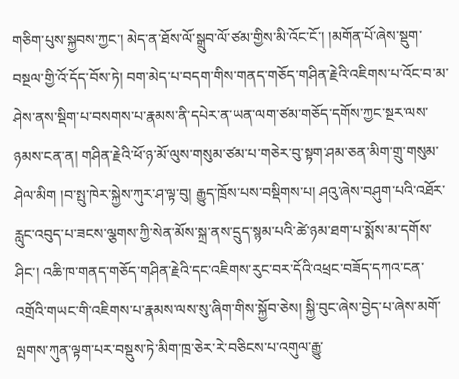གཅིག་པུས་སྐྱབས་ཀྱང་། མེད་ན་ཐོས་ལོ་སྒྲུབ་ལོ་ཙམ་གྱིས་མི་འོང་ངོ་། །མགོན་པོ་ཞེས་སྡུག་བསྔལ་གྱི་འོ་དོད་བོས་ཏེ། བག་མེད་པ་བདག་གིས་གནད་གཅོད་གཤིན་རྗེའི་འཇིགས་པ་འོང་བ་མ་ཤེས་ནས་སྡིག་པ་བསགས་པ་རྣམས་ནི་དཔེར་ན་ཡན་ལག་ཙམ་གཅོད་དགོས་ཀྱང་སྔར་ལས་ཉམས་ངན་ན། གཤིན་རྗེའི་ཕོ་ཉ་མོ་ལུས་གསུམ་ཙམ་པ་གཅེར་བུ་སྟག་ཤམ་ཅན་མིག་གྲུ་གསུམ་ཤེལ་མིག །བ་སྤུ་ཁེར་སྐྱེས་ཀུར་ཤ་ལྟ་བུ། རྒྱུད་ཁྲོས་པས་བསྡིགས་པ། ཤའུ་ཞེས་བཤུག་པའི་འཐོར་རླུང་འབུད་པ་ཟངས་ལྕགས་ཀྱི་སེན་མོས་སྐྲ་ནས་དྲུད་སྙམ་པའི་ཚེ་ཉམ་ཐག་པ་སྨོས་མ་དགོས་ཤིང་། འཆི་ཁ་གནད་གཅོད་གཤིན་རྗེའི་དང་འཇིགས་རུང་བར་དོའི་འཕྲང་བཟོད་དཀའ་ངན་འགྲོའི་གཡང་གི་འཇིགས་པ་རྣམས་ལས་སུ་ཞིག་གིས་སྐྱོབ་ཅེས། སྐྱི་བུང་ཞེས་བྱེད་པ་ཞེས་མགོ་ལྤགས་ཀུན་ལྟག་པར་བསྡུས་ཏེ་མིག་ཁྲ་ཅེར་རེ་བཅིངས་པ་འགུལ་རྒྱུ་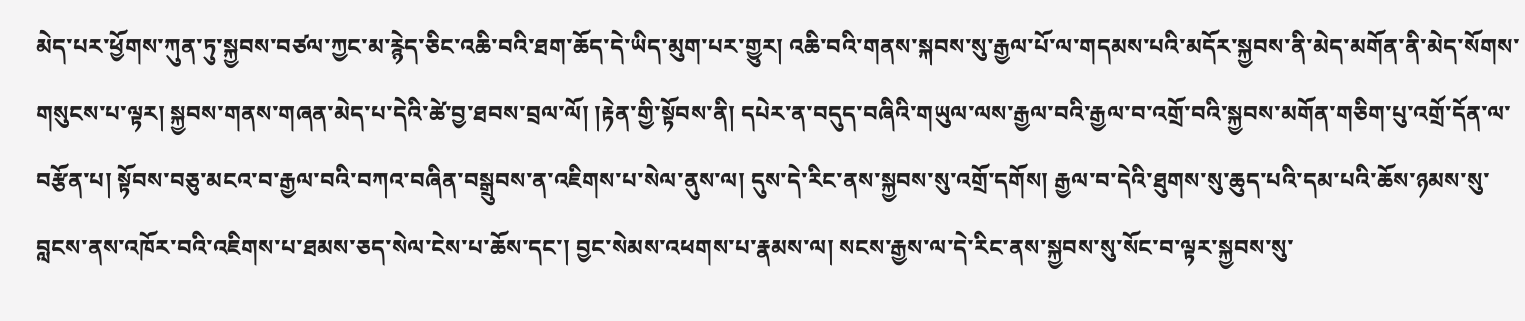མེད་པར་ཕྱོགས་ཀུན་ཏུ་སྐྱབས་བཙལ་ཀྱང་མ་རྙེད་ཅིང་འཆི་བའི་ཐག་ཆོད་དེ་ཡིད་མུག་པར་གྱུར། འཆི་བའི་གནས་སྐབས་སུ་རྒྱལ་པོ་ལ་གདམས་པའི་མདོར་སྐྱབས་ནི་མེད་མགོན་ནི་མེད་སོགས་གསུངས་པ་ལྟར། སྐྱབས་གནས་གཞན་མེད་པ་དེའི་ཚེ་བྱ་ཐབས་བྲལ་ལོ། །རྟེན་གྱི་སྟོབས་ནི། དཔེར་ན་བདུད་བཞིའི་གཡུལ་ལས་རྒྱལ་བའི་རྒྱལ་བ་འགྲོ་བའི་སྐྱབས་མགོན་གཅིག་པུ་འགྲོ་དོན་ལ་བརྩོན་པ། སྟོབས་བཅུ་མངའ་བ་རྒྱལ་བའི་བཀའ་བཞིན་བསྒྲུབས་ན་འཇིགས་པ་སེལ་ནུས་ལ། དུས་དེ་རིང་ནས་སྐྱབས་སུ་འགྲོ་དགོས། རྒྱལ་བ་དེའི་ཐུགས་སུ་ཆུད་པའི་དམ་པའི་ཆོས་ཉམས་སུ་བླངས་ནས་འཁོར་བའི་འཇིགས་པ་ཐམས་ཅད་སེལ་ངེས་པ་ཆོས་དང་། བྱང་སེམས་འཕགས་པ་རྣམས་ལ། སངས་རྒྱས་ལ་དེ་རིང་ནས་སྐྱབས་སུ་སོང་བ་ལྟར་སྐྱབས་སུ་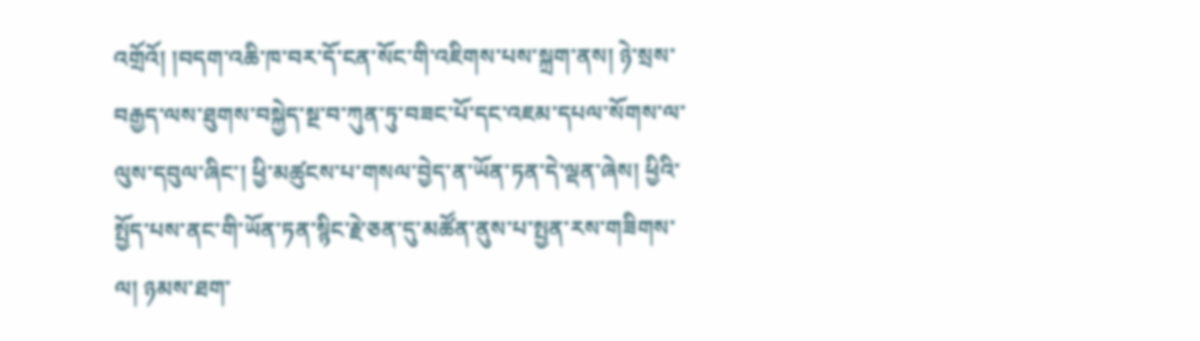འགྲོའོ། །བདག་འཆི་ཁ་བར་དོ་ངན་སོང་གི་འཇིགས་པས་སྐྲག་ནས། ཉེ་སྲས་བརྒྱད་ལས་ཐུགས་བསྐྱེད་སྔ་བ་ཀུན་ཏུ་བཟང་པོ་དང་འཇམ་དཔལ་སོགས་ལ་ལུས་དབུལ་ཞིང་། ཕྱི་མཚུངས་པ་གསལ་བྱེད་ན་ཡོན་ཏན་དེ་ལྡན་ཞེས། ཕྱིའི་སྤྱོད་པས་ནང་གི་ཡོན་ཏན་སྙིང་རྗེ་ཅན་དུ་མཚོན་ནུས་པ་སྤྱན་རས་གཟིགས་ལ། ཉམས་ཐག་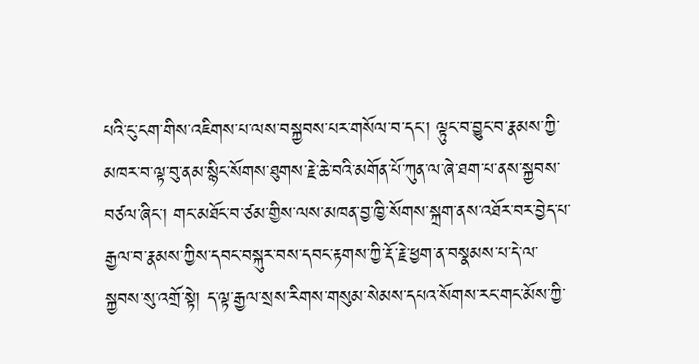པའི་ངུ་ངག་གིས་འཇིགས་པ་ལས་བསྐྱབས་པར་གསོལ་བ་དང་། ལྟུང་བ་བྱུང་བ་རྣམས་ཀྱི་མཁར་བ་ལྟ་བུ་ནམ་སྙིང་སོགས་ཐུགས་རྗེ་ཆེ་བའི་མགོན་པོ་ཀུན་ལ་ཞེ་ཐག་པ་ནས་སྐྱབས་བཙལ་ཞིང་། གང་མཐོང་བ་ཙམ་གྱིས་ལས་མཁན་བྱ་ཁྱི་སོགས་སྐྲག་ནས་འཐོར་བར་བྱེད་པ་རྒྱལ་བ་རྣམས་ཀྱིས་དབང་བསྐུར་བས་དབང་རྟགས་ཀྱི་རྡོ་རྗེ་ཕྱག་ན་བསྣམས་པ་དེ་ལ་སྐྱབས་སུ་འགྲོ་སྟེ། ད་ལྟ་རྒྱལ་སྲས་རིགས་གསུམ་སེམས་དཔའ་སོགས་རང་གང་མོས་ཀྱི་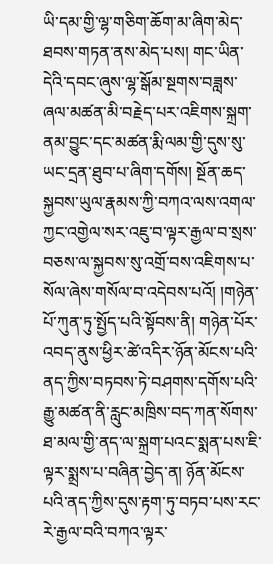ཡི་དམ་གྱི་ལྷ་གཅིག་ཆོག་མ་ཞིག་མེད་ཐབས་གཏན་ནས་མེད་པས། གང་ཡིན་དེའི་དབང་ཞུས་ལྷ་སྒོམ་སྔགས་བཟླས་ཞལ་མཚན་མི་བརྗེད་པར་འཇིགས་སྐྲག་ནམ་བྱུང་དང་མཚན་རྨི་ལམ་གྱི་དུས་སུ་ཡང་དྲན་ཐུབ་པ་ཞིག་དགོས། སྔོན་ཆད་སྐྱབས་ཡུལ་རྣམས་ཀྱི་བཀའ་ལས་འགལ་ཀྱང་འགྱེལ་སར་འཇུ་བ་ལྟར་རྒྱལ་བ་སྲས་བཅས་ལ་སྐྱབས་སུ་འགྲོ་བས་འཇིགས་པ་སོལ་ཞེས་གསོལ་བ་འདེབས་པའོ། །གཉེན་པོ་ཀུན་ཏུ་སྤྱོད་པའི་སྟོབས་ནི། གཉེན་པོར་འབད་ནུས་ཕྱིར་ཚེ་འདིར་ཉོན་མོངས་པའི་ནད་ཀྱིས་བཏབས་ཏེ་བཤགས་དགོས་པའི་རྒྱུ་མཚན་ནི་རླུང་མཁྲིས་བད་ཀན་སོགས་ཐ་མལ་གྱི་ནད་ལ་སྐྲག་པའང་སྨན་པས་ཇི་ལྟར་སྨྲས་པ་བཞིན་བྱེད་ན། ཉོན་མོངས་པའི་ནད་ཀྱིས་དུས་རྟག་ཏུ་བཏབ་པས་རང་རེ་རྒྱལ་བའི་བཀའ་ལྟར་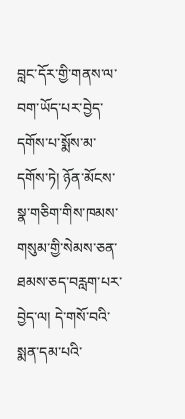བླང་དོར་གྱི་གནས་ལ་བག་ཡོད་པར་བྱེད་དགོས་པ་སྨོས་མ་དགོས་ཏེ། ཉོན་མོངས་སྣ་གཅིག་གིས་ཁམས་གསུམ་གྱི་སེམས་ཅན་ཐམས་ཅད་བརླག་པར་བྱེད་ལ། དེ་གསོ་བའི་སྨན་དམ་པའི་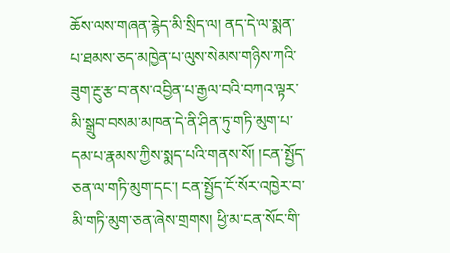ཆོས་ལས་གཞན་རྙེད་མི་སྲིད་ལ། ནད་དེ་ལ་སྨན་པ་ཐམས་ཅད་མཁྱེན་པ་ལུས་སེམས་གཉིས་ཀའི་ཟུག་རྔུ་རྩ་བ་ནས་འབྱིན་པ་རྒྱལ་བའི་བཀའ་ལྟར་མི་སྒྲུབ་བསམ་མཁན་དེ་ནི་ཤིན་ཏུ་གཏི་མུག་པ་དམ་པ་རྣམས་ཀྱིས་སྨད་པའི་གནས་སོ། །ངན་སྤྱོད་ཅན་ལ་གཏི་མུག་དང་། ངན་སྤྱོད་ངོ་སོར་འཁྱེར་བ་མི་གཏི་མུག་ཅན་ཞེས་གྲགས། ཕྱི་མ་ངན་སོང་གི་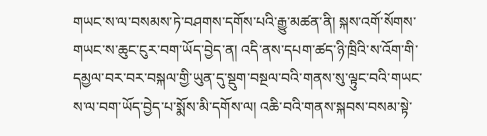གཡང་ས་ལ་བསམས་ཏེ་བཤགས་དགོས་པའི་རྒྱུ་མཚན་ནི། སྐས་འགོ་སོགས་གཡང་ས་ཆུང་ངུར་བག་ཡོད་བྱེད་ན། འདི་ནས་དཔག་ཚད་ཉི་ཁྲིའི་ས་འོག་གི་དམྱལ་བར་བར་བསྐལ་གྱི་ཡུན་དུ་སྡུག་བསྔལ་བའི་གནས་སུ་ལྟུང་བའི་གཡང་ས་ལ་བག་ཡོད་བྱེད་པ་སྨོས་མི་དགོས་ལ། འཆི་བའི་གནས་སྐབས་བསམ་སྟེ་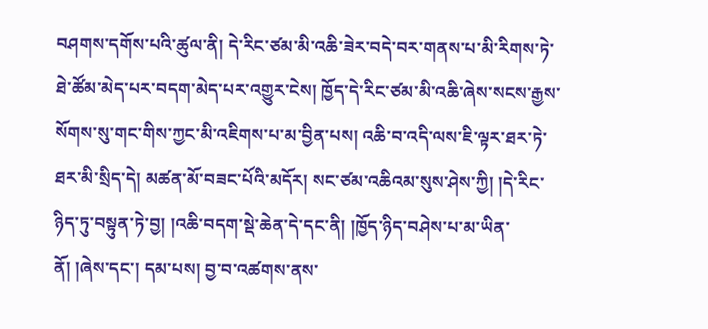བཤགས་དགོས་པའི་ཚུལ་ནི། དེ་རིང་ཙམ་མི་འཆི་ཟེར་བདེ་བར་གནས་པ་མི་རིགས་ཏེ་ཐེ་ཚོམ་མེད་པར་བདག་མེད་པར་འགྱུར་ངེས། ཁྱོད་དེ་རིང་ཙམ་མི་འཆི་ཞེས་སངས་རྒྱས་སོགས་སུ་གང་གིས་ཀྱང་མི་འཇིགས་པ་མ་བྱིན་པས། འཆི་བ་འདི་ལས་ཇི་ལྟར་ཐར་ཏེ་ཐར་མི་སྲིད་དེ། མཚན་མོ་བཟང་པོའི་མདོར། སང་ཙམ་འཆིའམ་སུས་ཤེས་ཀྱི། །དེ་རིང་ཉིད་ཏུ་བསྟུན་ཏེ་བྱ། །འཆི་བདག་སྡེ་ཆེན་དེ་དང་ནི། །ཁྱོད་ཉིད་བཤེས་པ་མ་ཡིན་ནོ། །ཞེས་དང་། དམ་པས། བྱ་བ་འཚགས་ནས་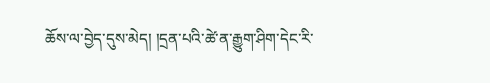ཆོས་ལ་བྱེད་དུས་མེད། །དྲན་པའི་ཚེ་ན་རྒྱུག་ཤིག་དེང་རི་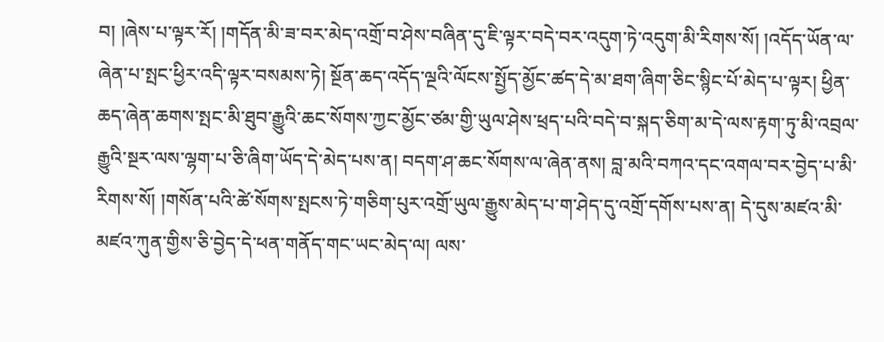བ། །ཞེས་པ་ལྟར་རོ། །གདོན་མི་ཟ་བར་མེད་འགྲོ་བ་ཤེས་བཞིན་དུ་ཇི་ལྟར་བདེ་བར་འདུག་ཏེ་འདུག་མི་རིགས་སོ། །འདོད་ཡོན་ལ་ཞེན་པ་སྤང་ཕྱིར་འདི་ལྟར་བསམས་ཏེ། སྔོན་ཆད་འདོད་ལྔའི་ལོངས་སྤྱོད་མྱོང་ཚད་དེ་མ་ཐག་ཞིག་ཅིང་སྙིང་པོ་མེད་པ་ལྟར། ཕྱིན་ཆད་ཞེན་ཆགས་སྤང་མི་ཐུབ་རྒྱུའི་ཆང་སོགས་ཀྱང་མྱོང་ཙམ་གྱི་ཡུལ་ཤེས་ཕྲད་པའི་བདེ་བ་སྐད་ཅིག་མ་དེ་ལས་རྟག་ཏུ་མི་འབྲལ་རྒྱུའི་སྔར་ལས་ལྷག་པ་ཅི་ཞིག་ཡོད་དེ་མེད་པས་ན། བདག་ཤ་ཆང་སོགས་ལ་ཞེན་ནས། བླ་མའི་བཀའ་དང་འགལ་བར་བྱེད་པ་མི་རིགས་སོ། །གསོན་པའི་ཚེ་སོགས་སྤངས་ཏེ་གཅིག་པུར་འགྲོ་ཡུལ་རྒྱུས་མེད་པ་ག་ཤེད་དུ་འགྲོ་དགོས་པས་ན། དེ་དུས་མཛའ་མི་མཛའ་ཀུན་གྱིས་ཅི་བྱེད་དེ་ཕན་གནོད་གང་ཡང་མེད་ལ། ལས་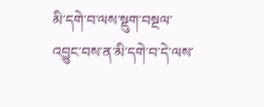མི་དགེ་བ་ལས་སྡུག་བསྔལ་འབྱུང་བས་ན་མི་དགེ་བ་དེ་ལས་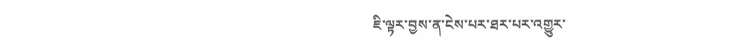ཇི་ལྟར་བྱས་ན་ངེས་པར་ཐར་པར་འགྱུར་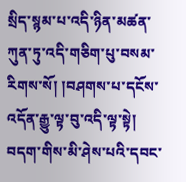སྲིད་སྙམ་པ་འདི་ཉིན་མཚན་ཀུན་ཏུ་འདི་གཅིག་པུ་བསམ་རིགས་སོ། །བཤགས་པ་དངོས་འདོན་རྒྱུ་ལྟ་བུ་འདི་ལྟ་སྟེ། བདག་གིས་མི་ཤེས་པའི་དབང་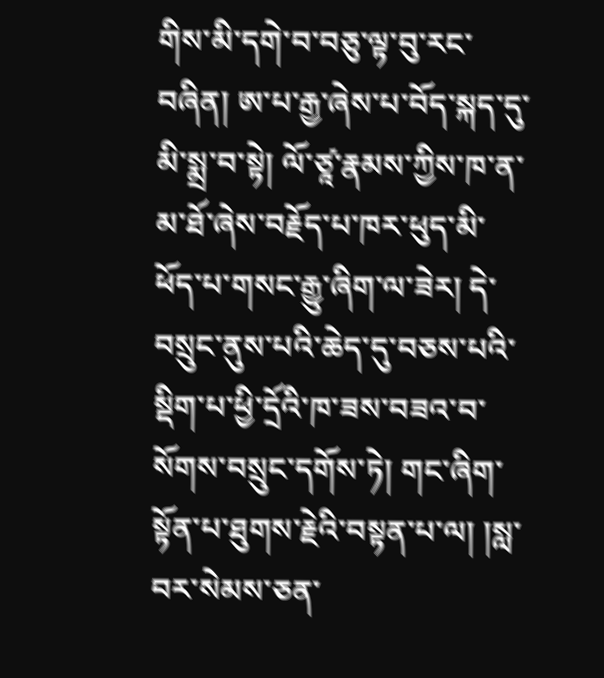གིས་མི་དགེ་བ་བཅུ་ལྟ་བུ་རང་བཞིན། ཨ་པ་རྒྱ་ཞེས་པ་བོད་སྐད་དུ་མི་སྨྲ་བ་སྟེ། ལོ་ཙཱ་རྣམས་ཀྱིས་ཁ་ན་མ་ཐོ་ཞེས་བརྗོད་པ་ཁར་ཕུད་མི་ཕོད་པ་གསང་རྒྱུ་ཞིག་ལ་ཟེར། དེ་བསྲུང་ནུས་པའི་ཆེད་དུ་བཅས་པའི་སྡིག་པ་ཕྱི་དྲོའི་ཁ་ཟས་བཟའ་བ་སོགས་བསྲུང་དགོས་ཏེ། གང་ཞིག་སྟོན་པ་ཐུགས་རྗེའི་བསྟན་པ་ལ། །སླ་བར་སེམས་ཅན་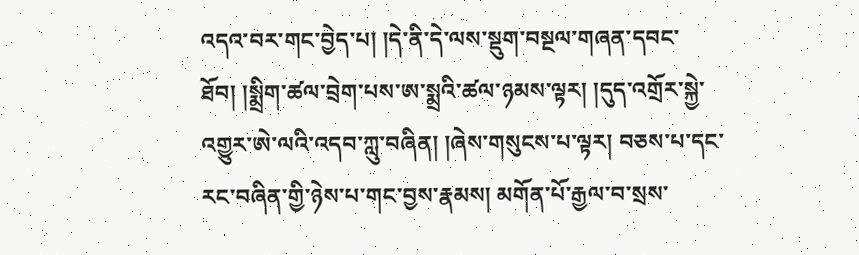འདའ་བར་གང་བྱེད་པ། །དེ་ནི་དེ་ལས་སྡུག་བསྔལ་གཞན་དབང་ཐོབ། །སྨྲིག་ཚལ་བྲེག་པས་ཨ་སྨྲའི་ཚལ་ཉམས་ལྟར། །དུད་འགྲོར་སྐྱེ་འགྱུར་ཨེ་ལའི་འདབ་ཀླུ་བཞིན། །ཞེས་གསུངས་པ་ལྟར། བཅས་པ་དང་རང་བཞིན་གྱི་ཉེས་པ་གང་བྱས་རྣམས། མགོན་པོ་རྒྱལ་བ་སྲས་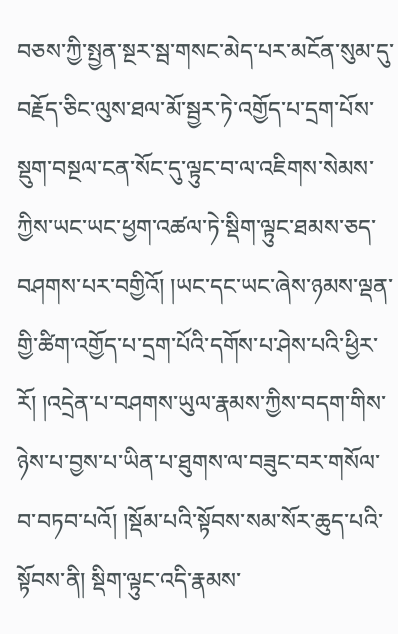བཅས་ཀྱི་སྤྱན་སྔར་སྦ་གསང་མེད་པར་མངོན་སུམ་དུ་བརྗོད་ཅིང་ལུས་ཐལ་མོ་སྦྱར་ཏེ་འགྱོད་པ་དྲག་པོས་སྡུག་བསྔལ་ངན་སོང་དུ་ལྟུང་བ་ལ་འཇིགས་སེམས་ཀྱིས་ཡང་ཡང་ཕྱག་འཚལ་ཏེ་སྡིག་ལྟུང་ཐམས་ཅད་བཤགས་པར་བགྱིའོ། །ཡང་དང་ཡང་ཞེས་ཉམས་ལྡན་གྱི་ཚིག་འགྱོད་པ་དྲག་པོའི་དགོས་པ་ཤེས་པའི་ཕྱིར་རོ། །འདྲེན་པ་བཤགས་ཡུལ་རྣམས་ཀྱིས་བདག་གིས་ཉེས་པ་བྱས་པ་ཡིན་པ་ཐུགས་ལ་བཟུང་བར་གསོལ་བ་བཏབ་པའོ། །སྡོམ་པའི་སྟོབས་སམ་སོར་ཆུད་པའི་སྟོབས་ནི། སྡིག་ལྟུང་འདི་རྣམས་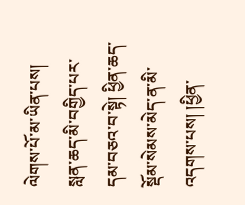ལེགས་པོ་མ་ཡིན་པས། སླན་ཆད་མི་བགྱིད་པར་དམ་བཅའ་བ་སྟེ། ཕྱིན་ཆད་སྡོམ་སེམས་མེད་ན་མི་འདགས་པས། །ཕྱིན་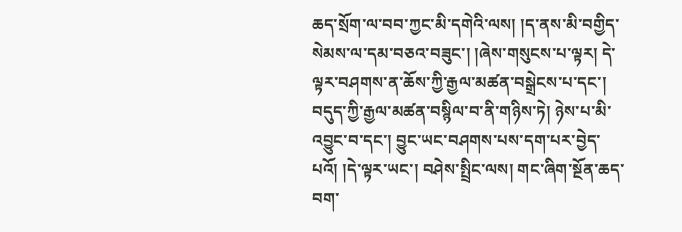ཆད་སྲོག་ལ་བབ་ཀྱང་མི་དགེའི་ལས། །ད་ནས་མི་བགྱིད་སེམས་ལ་དམ་བཅའ་བཟུང་། །ཞེས་གསུངས་པ་ལྟར། དེ་ལྟར་བཤགས་ན་ཆོས་ཀྱི་རྒྱལ་མཚན་བསྒྲེངས་པ་དང་། བདུད་ཀྱི་རྒྱལ་མཚན་བསྙིལ་བ་ནི་གཉིས་ཏེ། ཉེས་པ་མི་འབྱུང་བ་དང་། བྱུང་ཡང་བཤགས་པས་དག་པར་བྱེད་པའོ། །དེ་ལྟར་ཡང་། བཤེས་སྤྲིང་ལས། གང་ཞིག་སྔོན་ཆད་བག་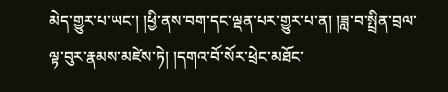མེད་གྱུར་པ་ཡང་། །ཕྱི་ནས་བག་དང་ལྡན་པར་གྱུར་པ་ན། །ཟླ་བ་སྤྲིན་བྲལ་ལྟ་བུར་རྣམས་མཛེས་ཏེ། །དགའ་བོ་སོར་ཕྲེང་མཐོང་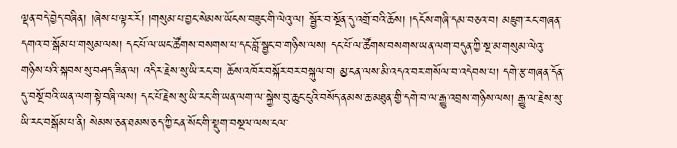ལྡན་བདེ་བྱེད་བཞིན། །ཞེས་པ་ལྟར་རོ། །གསུམ་པ་བྱང་སེམས་ཡོངས་བཟུང་གི་ལེའུ་ལ། སྦྱོར་བ་སྔོན་དུ་འགྲོ་བའི་ཆོས། །དངོས་གཞི་དམ་བཅའ་བ། མཇུག་རང་གཞན་དགའ་བ་སྒོམ་པ་གསུམ་ལས། དང་པོ་ལ་ཡང་ཚོགས་བསགས་པ་དང་བློ་སྦྱང་བ་གཉིས་ལས། དང་པོ་ལ་ཚོགས་བསགས་ཡན་ལག་བདུན་ཀྱི་སྔ་མ་གསུམ་ལེའུ་གཉིས་པའི་སྐབས་སུ་བཤད་ཟིན་ལ། འདིར་རྗེས་སུ་ཡི་རང་བ། ཆོས་འཁོར་བསྐོར་བར་བསྐུལ་བ། མྱ་ངན་ལས་མི་འདའ་བར་གསོལ་བ་འདེབས་པ། དགེ་རྩ་གཞན་དོན་དུ་བསྔོ་བའི་ཡན་ལག་སྟེ་བཞི་ལས། དང་པོ་རྗེས་སུ་ཡི་རང་གི་ཡན་ལག་ལ་སྐྱེས་བུ་ཆུང་ངུའི་བསོད་ནམས་ཆ་མཐུན་གྱི་དགེ་བ་ལ་རྒྱུ་འབྲས་གཉིས་ལས། རྒྱུ་ལ་རྗེས་སུ་ཡི་རང་བསྒོམ་པ་ནི། སེམས་ཅན་ཐམས་ཅད་ཀྱི་ངན་སོང་གི་སྡུག་བསྔལ་ལས་ངལ་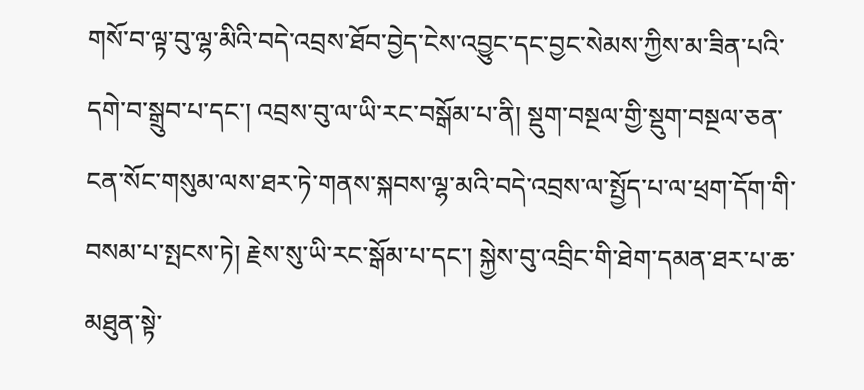གསོ་བ་ལྟ་བུ་ལྷ་མིའི་བདེ་འབྲས་ཐོབ་བྱེད་ངེས་འབྱུང་དང་བྱང་སེམས་ཀྱིས་མ་ཟིན་པའི་དགེ་བ་སྒྲུབ་པ་དང་། འབྲས་བུ་ལ་ཡི་རང་བསྒོམ་པ་ནི། སྡུག་བསྔལ་གྱི་སྡུག་བསྔལ་ཅན་ངན་སོང་གསུམ་ལས་ཐར་ཏེ་གནས་སྐབས་ལྷ་མའི་བདེ་འབྲས་ལ་སྤྱོད་པ་ལ་ཕྲག་དོག་གི་བསམ་པ་སྤངས་ཏེ། རྗེས་སུ་ཡི་རང་སྒོམ་པ་དང་། སྐྱེས་བུ་འབྲིང་གི་ཐེག་དམན་ཐར་པ་ཆ་མཐུན་སྟེ་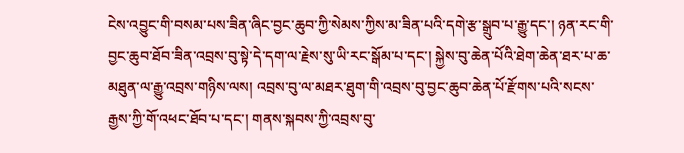ངེས་འབྱུང་གི་བསམ་པས་ཟིན་ཞིང་བྱང་ཆུབ་ཀྱི་སེམས་ཀྱིས་མ་ཟིན་པའི་དགེ་རྩ་སྒྲུབ་པ་རྒྱུ་དང་། ཉན་རང་གི་བྱང་ཆུབ་ཐོབ་ཟིན་འབྲས་བུ་སྟེ་དེ་དག་ལ་རྗེས་སུ་ཡི་རང་སྒོམ་པ་དང་། སྐྱེས་བུ་ཆེན་པོའི་ཐེག་ཆེན་ཐར་པ་ཆ་མཐུན་ལ་རྒྱུ་འབྲས་གཉིས་ལས། འབྲས་བུ་ལ་མཐར་ཐུག་གི་འབྲས་བུ་བྱང་ཆུབ་ཆེན་པོ་རྫོགས་པའི་སངས་རྒྱས་ཀྱི་གོ་འཕང་ཐོབ་པ་དང་། གནས་སྐབས་ཀྱི་འབྲས་བུ་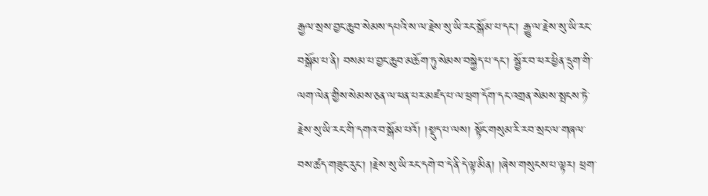རྒྱལ་སྲས་བྱང་ཆུབ་སེམས་དཔའི་ས་ལ་རྗེས་སུ་ཡི་རང་སྒོམ་པ་དང་། རྒྱུ་ལ་རྗེས་སུ་ཡི་རང་བསྒོམ་པ་ནི། བསམ་པ་བྱང་ཆུབ་མཆོག་ཏུ་སེམས་བསྐྱེད་པ་དང་། སྦྱོར་བ་ཕར་ཕྱིན་དྲུག་གི་ལག་ལེན་གྱིས་སེམས་ཅན་ལ་ཕན་པར་མཛད་པ་ལ་ཕྲག་དོག་དང་འགྲན་སེམས་སྤངས་ཏེ་རྗེས་སུ་ཡི་རང་གི་དགའ་བ་སྒོམ་པའོ། །སྡུད་པ་ལས། སྟོང་གསུམ་རི་རབ་སྲང་ལ་གཞལ་བས་ཚད་གཟུང་རུང་། །རྗེས་སུ་ཡི་རང་དགེ་བ་དེ་ནི་དེ་ལྟ་མིན། །ཞེས་གསུངས་པ་ལྟར། ཕྲག་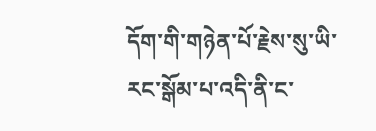དོག་གི་གཉེན་པོ་རྗེས་སུ་ཡི་རང་སྒོམ་པ་འདི་ནི་ང་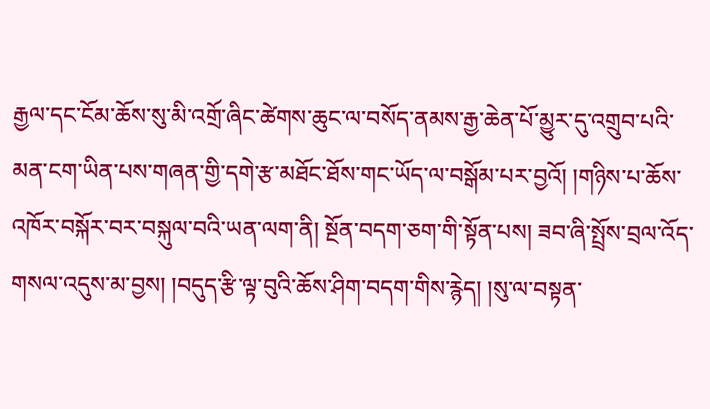རྒྱལ་དང་ངོམ་ཆོས་སུ་མི་འགྲོ་ཞིང་ཚེགས་ཆུང་ལ་བསོད་ནམས་རྒྱ་ཆེན་པོ་མྱུར་དུ་འགྲུབ་པའི་མན་ངག་ཡིན་པས་གཞན་གྱི་དགེ་རྩ་མཐོང་ཐོས་གང་ཡོད་ལ་བསྒོམ་པར་བྱའོ། །གཉིས་པ་ཆོས་འཁོར་བསྐོར་བར་བསྐུལ་བའི་ཡན་ལག་ནི། སྔོན་བདག་ཅག་གི་སྟོན་པས། ཟབ་ཞི་སྤྲོས་བྲལ་འོད་གསལ་འདུས་མ་བྱས། །བདུད་རྩི་ལྟ་བུའི་ཆོས་ཤིག་བདག་གིས་རྙེད། །སུ་ལ་བསྟན་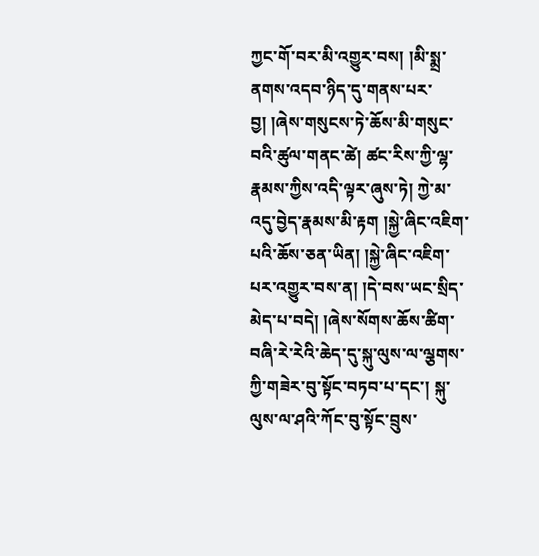ཀྱང་གོ་བར་མི་འགྱུར་བས། །མི་སྨྲ་ནགས་འདབ་ཉིད་དུ་གནས་པར་བྱ། །ཞེས་གསུངས་ཏེ་ཆོས་མི་གསུང་བའི་ཚུལ་གནང་ཚེ། ཚང་རིས་ཀྱི་ལྷ་རྣམས་ཀྱིས་འདི་ལྟར་ཞུས་ཏེ། ཀྱེ་མ་འདུ་བྱེད་རྣམས་མི་རྟག །སྐྱེ་ཞིང་འཇིག་པའི་ཆོས་ཅན་ཡིན། །སྐྱེ་ཞིང་འཇིག་པར་འགྱུར་བས་ན། །དེ་བས་ཡང་སྲིད་མེད་པ་བདེ། །ཞེས་སོགས་ཆོས་ཚིག་བཞི་རེ་རེའི་ཆེད་དུ་སྐུ་ལུས་ལ་ལྕགས་ཀྱི་གཟེར་བུ་སྟོང་བཏབ་པ་དང་། སྐུ་ལུས་ལ་ཤའི་ཀོང་བུ་སྟོང་བྲུས་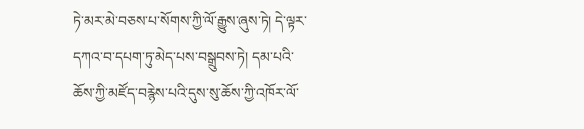ཏེ་མར་མེ་བཅས་པ་སོགས་ཀྱི་ལོ་རྒྱུས་ཞུས་ཏེ། དེ་ལྟར་དཀའ་བ་དཔག་ཏུ་མེད་པས་བསྒྲུབས་ཏེ། དམ་པའི་ཆོས་ཀྱི་མཛོད་བརྙེས་པའི་དུས་སུ་ཆོས་ཀྱི་འཁོར་ལོ་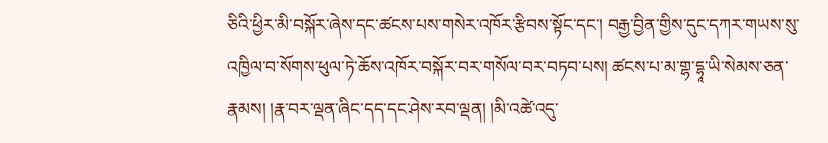ཅིའི་ཕྱིར་མི་བསྐོར་ཞེས་དང་ཚངས་པས་གསེར་འཁོར་རྩིབས་སྟོང་དང་། བརྒྱ་བྱིན་གྱིས་དུང་དཀར་གཡས་སུ་འཁྱིལ་བ་སོགས་ཕུལ་ཏེ་ཆོས་འཁོར་བསྐོར་བར་གསོལ་བར་བཏབ་པས། ཚངས་པ་མ་གྷ་དྷཱ་ཡི་སེམས་ཅན་རྣམས། །རྣ་བར་ལྡན་ཞིང་དད་དང་ཤེས་རབ་ལྡན། །མི་འཚེ་འདུ་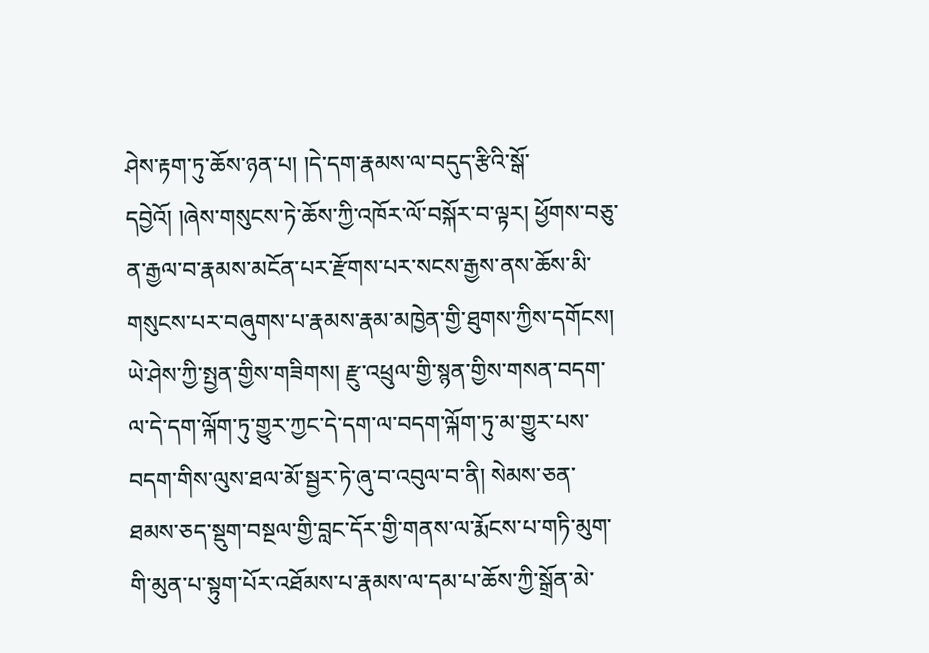ཤེས་རྟག་ཏུ་ཆོས་ཉན་པ། །དེ་དག་རྣམས་ལ་བདུད་རྩིའི་སྒོ་དབྱེའོ། །ཞེས་གསུངས་ཏེ་ཆོས་ཀྱི་འཁོར་ལོ་བསྐོར་བ་ལྟར། ཕྱོགས་བཅུ་ན་རྒྱལ་བ་རྣམས་མངོན་པར་རྫོགས་པར་སངས་རྒྱས་ནས་ཆོས་མི་གསུངས་པར་བཞུགས་པ་རྣམས་རྣམ་མཁྱེན་གྱི་ཐུགས་ཀྱིས་དགོངས། ཡེ་ཤེས་ཀྱི་སྤྱན་གྱིས་གཟིགས། རྫུ་འཕྲུལ་གྱི་སྙན་གྱིས་གསན་བདག་ལ་དེ་དག་ལྐོག་ཏུ་གྱུར་ཀྱང་དེ་དག་ལ་བདག་ལྐོག་ཏུ་མ་གྱུར་པས་བདག་གིས་ལུས་ཐལ་མོ་སྦྱར་ཏེ་ཞུ་བ་འབུལ་བ་ནི། སེམས་ཅན་ཐམས་ཅད་སྡུག་བསྔལ་གྱི་བླང་དོར་གྱི་གནས་ལ་རྨོངས་པ་གཏི་མུག་གི་མུན་པ་སྟུག་པོར་འཐོམས་པ་རྣམས་ལ་དམ་པ་ཆོས་ཀྱི་སྒྲོན་མེ་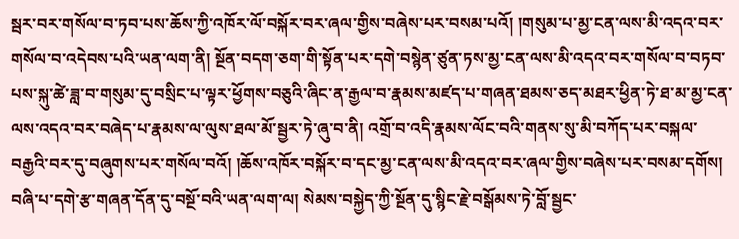སྦར་བར་གསོལ་བ་ཏབ་པས་ཆོས་ཀྱི་འཁོར་ལོ་བསྐོར་བར་ཞལ་གྱིས་བཞེས་པར་བསམ་པའོ། །གསུམ་པ་མྱ་ངན་ལས་མི་འདའ་བར་གསོལ་བ་འདེབས་པའི་ཡན་ལག་ནི། སྔོན་བདག་ཅག་གི་སྟོན་པར་དགེ་བསྙེན་ཙུན་ཏས་མྱ་ངན་ལས་མི་འདའ་བར་གསོལ་བ་བཏབ་པས་སྐུ་ཚེ་ཟླ་བ་གསུམ་དུ་བསྲིང་པ་ལྟར་ཕྱོགས་བཅུའི་ཞིང་ན་རྒྱལ་བ་རྣམས་མཛད་པ་གཞན་ཐམས་ཅད་མཐར་ཕྱིན་ཏེ་ཐ་མ་མྱ་ངན་ལས་འདའ་བར་བཞེད་པ་རྣམས་ལ་ལུས་ཐལ་མོ་སྦྱར་ཏེ་ཞུ་བ་ནི། འགྲོ་བ་འདི་རྣམས་ལོང་བའི་གནས་སུ་མི་བཀོད་པར་བསྐལ་བརྒྱའི་བར་དུ་བཞུགས་པར་གསོལ་བའོ། །ཆོས་འཁོར་བསྐོར་བ་དང་མྱ་ངན་ལས་མི་འདའ་བར་ཞལ་གྱིས་བཞེས་པར་བསམ་དགོས། བཞི་པ་དགེ་རྩ་གཞན་དོན་དུ་བསྔོ་བའི་ཡན་ལག་ལ། སེམས་བསྐྱེད་ཀྱི་སྔོན་དུ་སྙིང་རྗེ་བསྒོམས་ཏེ་བློ་སྦྱང་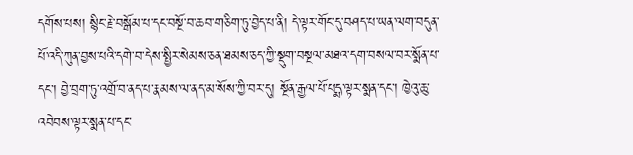དགོས་པས། སྙིང་རྗེ་བསྒོམ་པ་དང་བསྔོ་བ་ཆབ་གཅིག་ཏུ་བྱེད་པ་ནི། དེ་ལྟར་གོང་དུ་བཤད་པ་ཡན་ལག་བདུན་པོ་འདི་ཀུན་བྱས་པའི་དགེ་བ་དེས་སྤྱིར་སེམས་ཅན་ཐམས་ཅད་ཀྱི་སྡུག་བསྔལ་མཐའ་དག་བསལ་བར་སྨོན་པ་དང་། བྱེ་བྲག་ཏུ་འགྲོ་བ་ནད་པ་རྣམས་ལ་ནད་མ་སོས་ཀྱི་བར་དུ། སྔོན་རྒྱལ་པོ་པདྨ་ལྟར་སྨན་དང་། ཁྱེའུ་ཆུ་འབེབས་ལྟར་སྨན་པ་དང་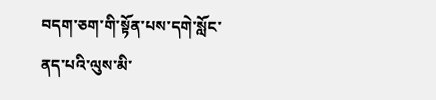བདག་ཅག་གི་སྟོན་པས་དགེ་སློང་ནད་པའི་ལུས་མི་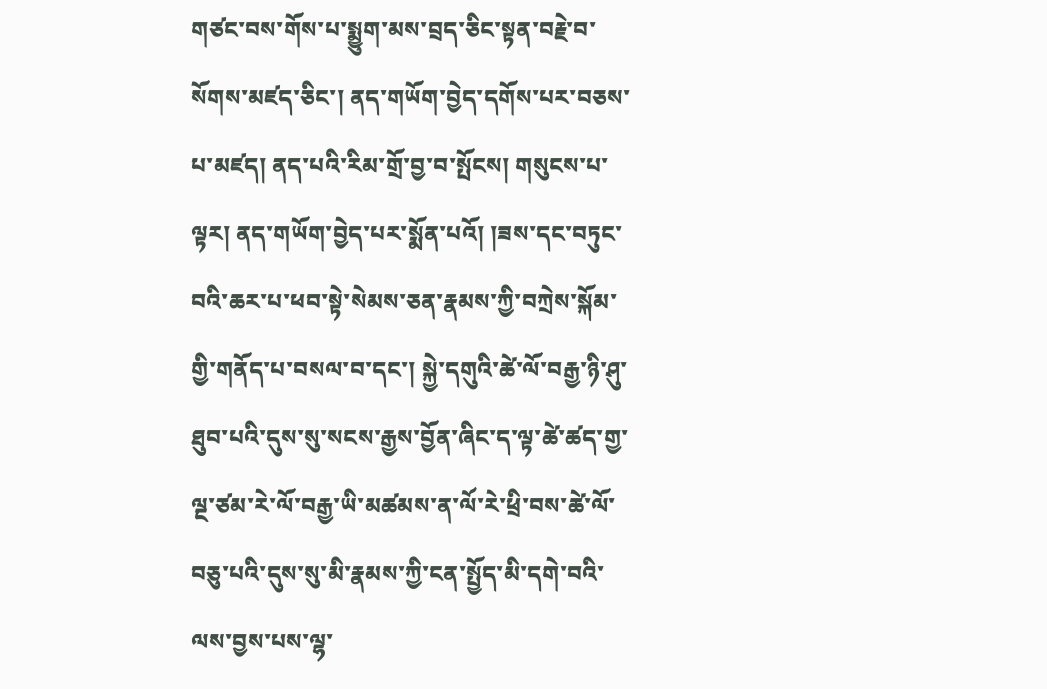གཙང་བས་གོས་པ་སྨྱུག་མས་བྲད་ཅིང་སྟན་བརྗེ་བ་སོགས་མཛད་ཅིང་། ནད་གཡོག་བྱེད་དགོས་པར་བཅས་པ་མཛད། ནད་པའི་རིམ་གྲོ་བྱ་བ་སྤོངས། གསུངས་པ་ལྟར། ནད་གཡོག་བྱེད་པར་སྨོན་པའོ། །ཟས་དང་བཏུང་བའི་ཆར་པ་ཕབ་སྟེ་སེམས་ཅན་རྣམས་ཀྱི་བཀྲེས་སྐོམ་གྱི་གནོད་པ་བསལ་བ་དང་། སྐྱེ་དགུའི་ཚེ་ལོ་བརྒྱ་ཉི་ཤུ་ཐུབ་པའི་དུས་སུ་སངས་རྒྱས་བྱོན་ཞིང་ད་ལྟ་ཚེ་ཚད་གྱ་ལྔ་ཙམ་རེ་ལོ་བརྒྱ་ཡི་མཚམས་ན་ལོ་རེ་ཕྲི་བས་ཚེ་ལོ་བཅུ་པའི་དུས་སུ་མི་རྣམས་ཀྱི་ངན་སྤྱོད་མི་དགེ་བའི་ལས་བྱས་པས་ལྷ་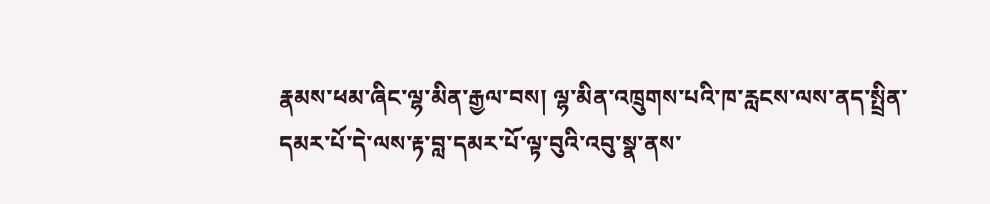རྣམས་ཕམ་ཞིང་ལྷ་མིན་རྒྱལ་བས། ལྷ་མིན་འཁྲུགས་པའི་ཁ་རླངས་ལས་ནད་སྤྲིན་དམར་པོ་དེ་ལས་རྟ་བླ་དམར་པོ་ལྟ་བུའི་འབུ་སྣ་ནས་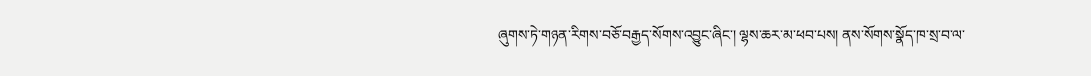ཞུགས་ཏེ་གཉན་རིགས་བཅོ་བརྒྱད་སོགས་འབྱུང་ཞིང་། ལྷས་ཆར་མ་ཕབ་པས། ནས་སོགས་སྣོད་ཁ་སྲ་བ་ལ་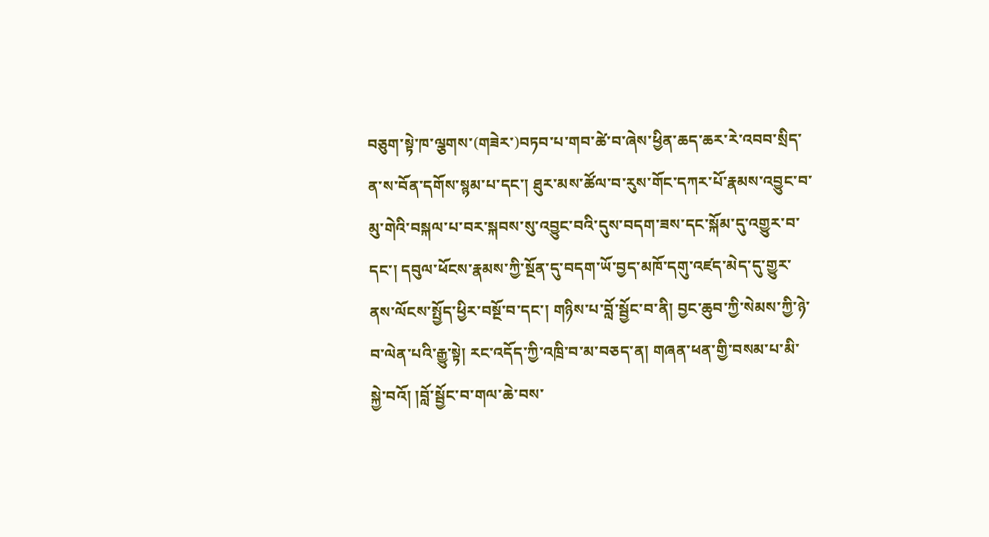བཅུག་སྟེ་ཁ་ལྕགས་(གཟེར་)བཏབ་པ་གབ་ཚེ་བ་ཞེས་ཕྱིན་ཆད་ཆར་རེ་འབབ་སྲིད་ན་ས་བོན་དགོས་སྙམ་པ་དང་། ཐུར་མས་ཚོལ་བ་རུས་གོང་དཀར་པོ་རྣམས་འབྱུང་བ་མུ་གེའི་བསྐལ་པ་བར་སྐབས་སུ་འབྱུང་བའི་དུས་བདག་ཟས་དང་སྐོམ་དུ་འགྱུར་བ་དང་། དབུལ་ཕོངས་རྣམས་ཀྱི་སྔོན་དུ་བདག་ཡོ་བྱད་མཁོ་དགུ་འཛད་མེད་དུ་གྱུར་ནས་ལོངས་སྤྱོད་ཕྱིར་བསྔོ་བ་དང་། གཉིས་པ་བློ་སྦྱོང་བ་ནི། བྱང་ཆུབ་ཀྱི་སེམས་ཀྱི་ཉེ་བ་ལེན་པའི་རྒྱུ་སྟེ། རང་འདོད་ཀྱི་འཁྲི་བ་མ་བཅད་ན། གཞན་ཕན་གྱི་བསམ་པ་མི་སྐྱེ་བའོ། །བློ་སྦྱོང་བ་གལ་ཆེ་བས་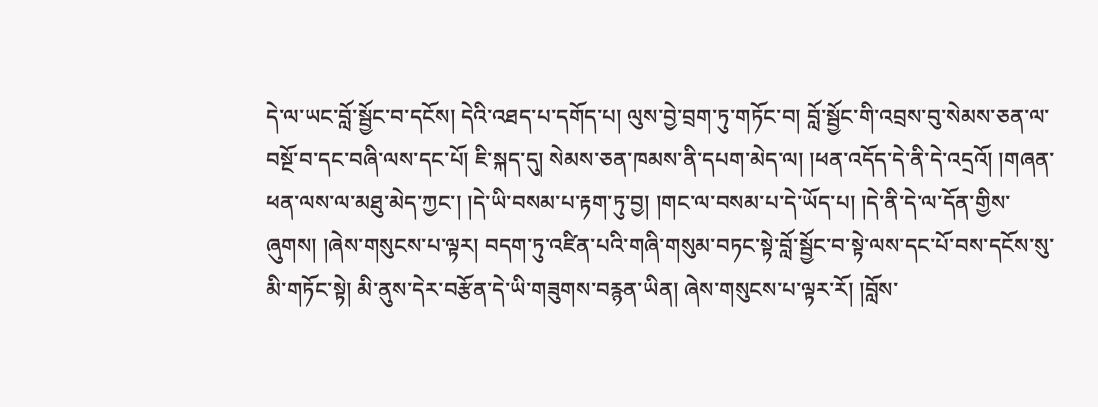དེ་ལ་ཡང་བློ་སྦྱོང་བ་དངོས། དེའི་འཐད་པ་དགོད་པ། ལུས་བྱེ་བྲག་ཏུ་གཏོང་བ། བློ་སྦྱོང་གི་འབྲས་བུ་སེམས་ཅན་ལ་བསྔོ་བ་དང་བཞི་ལས་དང་པོ། ཇི་སྐད་དུ། སེམས་ཅན་ཁམས་ནི་དཔག་མེད་ལ། །ཕན་འདོད་དེ་ནི་དེ་འདྲའོ། །གཞན་ཕན་ལས་ལ་མཐུ་མེད་ཀྱང་། །དེ་ཡི་བསམ་པ་རྟག་ཏུ་བྱ། །གང་ལ་བསམ་པ་དེ་ཡོད་པ། །དེ་ནི་དེ་ལ་དོན་གྱིས་ཞུགས། །ཞེས་གསུངས་པ་ལྟར། བདག་ཏུ་འཛིན་པའི་གཞི་གསུམ་བཏང་སྟེ་བློ་སྦྱོང་བ་སྟེ་ལས་དང་པོ་བས་དངོས་སུ་མི་གཏོང་སྟེ། མི་ནུས་དེར་བརྩོན་དེ་ཡི་གཟུགས་བརྙན་ཡིན། ཞེས་གསུངས་པ་ལྟར་རོ། །བློས་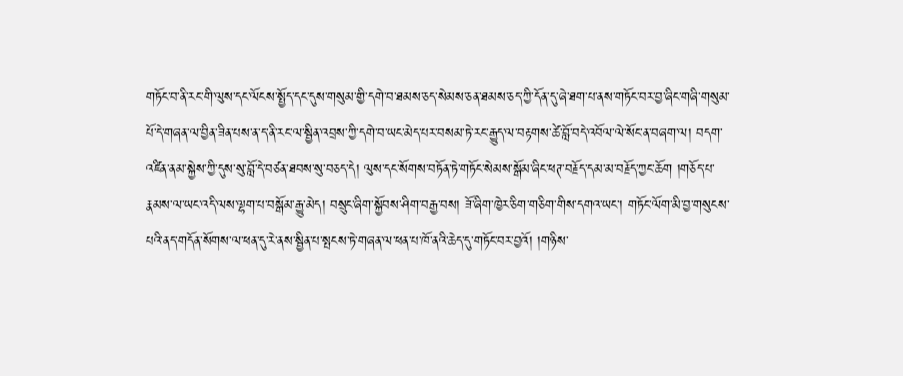གཏོང་བ་ནི་རང་གི་ལུས་དང་ལོངས་སྤྱོད་དང་དུས་གསུམ་གྱི་དགེ་བ་ཐམས་ཅད་སེམས་ཅན་ཐམས་ཅད་ཀྱི་དོན་དུ་ཞེ་ཐག་པ་ནས་གཏོང་བར་བྱ་ཞིང་གཞི་གསུམ་པོ་དེ་གཞན་ལ་བྱིན་ཟིན་པས་ན་ད་ནི་རང་ལ་སྦྱིན་འབྲས་ཀྱི་དགེ་བ་ཡང་མེད་པར་བསམ་ཏེ་རང་རྒྱུད་ལ་བརྟགས་ཚེ་བློ་བདེ་འབོལ་ལེ་སོང་ན་བཞག་ལ། བདག་འཛིན་ནམ་སྐྱེས་ཀྱི་དུས་སུ་བློ་དེ་བཙན་ཐབས་སུ་བཅད་དེ། ལུས་དང་སོགས་བཏོན་ཏེ་གཏོང་སེམས་སྒོམ་ཞིང་ཕཊ་བརྗོད་དམ་མ་བརྗོད་ཀྱང་ཆོག །གཅོད་པ་རྣམས་ལ་ཡང་འདི་ལས་ལྷག་པ་བསྒོམ་རྒྱུ་མེད། བསྲུང་ཞིག་སྐྱོབས་ཤིག་བརྒྱ་བས། ཟོ་ཞིག་ཁྱེར་ཅིག་གཅིག་གིས་དགའ་ཡང་། གཏོང་ལོག་མི་བྱ་གསུངས་པའི་ནད་གདོན་སོགས་ལ་ཕན་དུ་རེ་ནས་སྦྱིན་པ་སྤངས་ཏེ་གཞན་ལ་ཕན་པ་ཁོ་ནའི་ཆེད་དུ་གཏོང་བར་བྱའོ། །གཉིས་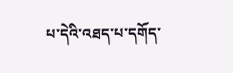པ་དེའི་འཐད་པ་དགོད་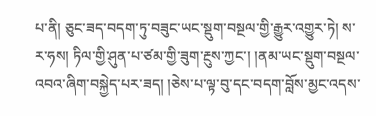པ་ནི། ཅུང་ཟད་བདག་ཏུ་བཟུང་ཡང་སྡུག་བསྔལ་གྱི་རྒྱུར་འགྱུར་ཏེ། ས་ར་ཧས། ཏིལ་གྱི་ཤུན་པ་ཙམ་གྱི་ཟུག་རྔུས་ཀྱང་། །ནམ་ཡང་སྡུག་བསྔལ་འབའ་ཞིག་བསྐྱེད་པར་ཟད། །ཅེས་པ་ལྟ་བུ་དང་བདག་བློས་མྱང་འདས་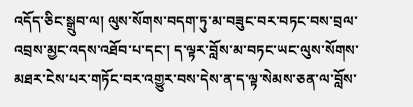འདོད་ཅིང་སྒྲུབ་ལ། ལུས་སོགས་བདག་ཏུ་མ་བཟུང་བར་བཏང་བས་བྲལ་འབྲས་མྱང་འདས་འཐོབ་པ་དང་། ད་ལྟར་བློས་མ་བཏང་ཡང་ལུས་སོགས་མཐར་ངེས་པར་གཏོང་བར་འགྱུར་བས་དེས་ན་ད་ལྟ་སེམས་ཅན་ལ་བློས་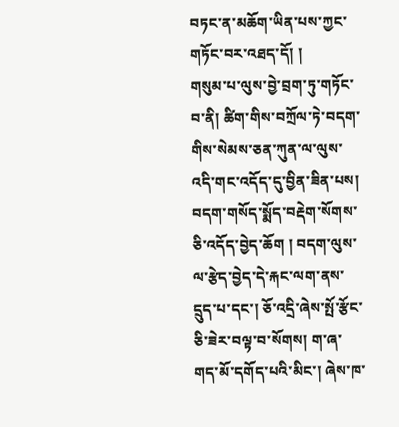བཏང་ན་མཆོག་ཡིན་པས་ཀྱང་གཏོང་བར་འཐད་དོ། །
གསུམ་པ་ལུས་བྱེ་བྲག་ཏུ་གཏོང་བ་ནི། ཚིག་གིས་བཀྲོལ་ཏེ་བདག་གིས་སེམས་ཅན་ཀུན་ལ་ལུས་འདི་གང་འདོད་དུ་བྱིན་ཟིན་པས། བདག་གསོད་སྨོད་བརྡེག་སོགས་ཅི་འདོད་བྱེད་ཆོག ། བདག་ལུས་ལ་རྩེད་བྱེད་དེ་རྐང་ལག་ནས་དྲུད་པ་དང་། ཅོ་འདྲི་ཞེས་སྤོ་རྩོང་ཅི་ཟེར་བལྟ་བ་སོགས། ག་ཞ་གད་མོ་དགོད་པའི་མིང་། ཞེས་ཁ་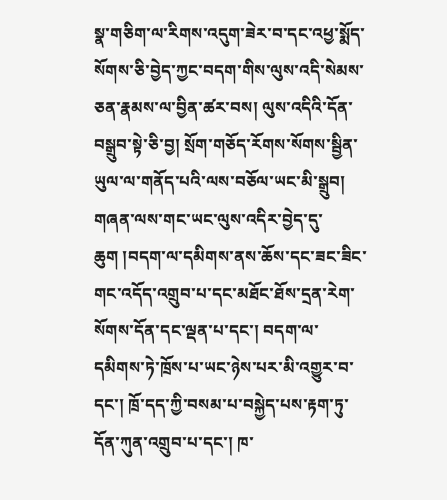སྣ་གཅིག་ལ་རིགས་འདུག་ཟེར་བ་དང་འཕྱ་སྨོད་སོགས་ཅི་བྱེད་ཀྱང་བདག་གིས་ལུས་འདི་སེམས་ཅན་རྣམས་ལ་བྱིན་ཚར་བས། ལུས་འདིའི་དོན་བསྒྲུབ་སྟེ་ཅི་བྱ། སྲོག་གཅོད་རོགས་སོགས་སྦྱིན་ཡུལ་ལ་གནོད་པའི་ལས་བཅོལ་ཡང་མི་སྒྲུབ། གཞན་ལས་གང་ཡང་ལུས་འདིར་བྱེད་དུ་ཆུག །བདག་ལ་དམིགས་ནས་ཆོས་དང་ཟང་ཟིང་གང་འདོད་འགྲུབ་པ་དང་མཐོང་ཐོས་དྲན་རེག་སོགས་དོན་དང་ལྡན་པ་དང་། བདག་ལ་དམིགས་ཏེ་ཁྲོས་པ་ཡང་ཉེས་པར་མི་འགྱུར་བ་དང་། ཁྲོ་དད་ཀྱི་བསམ་པ་བསྐྱེད་པས་རྟག་ཏུ་དོན་ཀུན་འགྲུབ་པ་དང་། ཁ་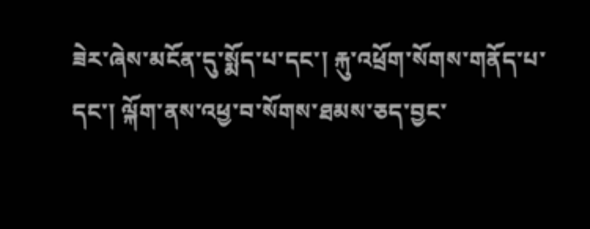ཟེར་ཞེས་མངོན་དུ་སྨོད་པ་དང་། རྐུ་འཕྲོག་སོགས་གནོད་པ་དང་། ལྐོག་ནས་འཕྱ་བ་སོགས་ཐམས་ཅད་བྱང་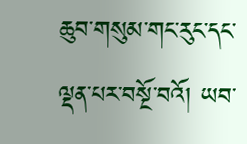ཆུབ་གསུམ་གང་རུང་དང་ལྡན་པར་བསྔོ་བའོ། ཡབ་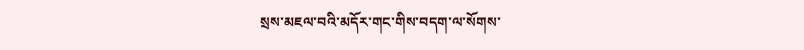སྲས་མཇལ་བའི་མདོར་གང་གིས་བདག་ལ་སོགས་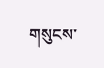གསུངས་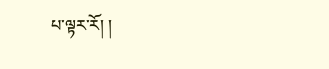པ་ལྟར་རོ། །